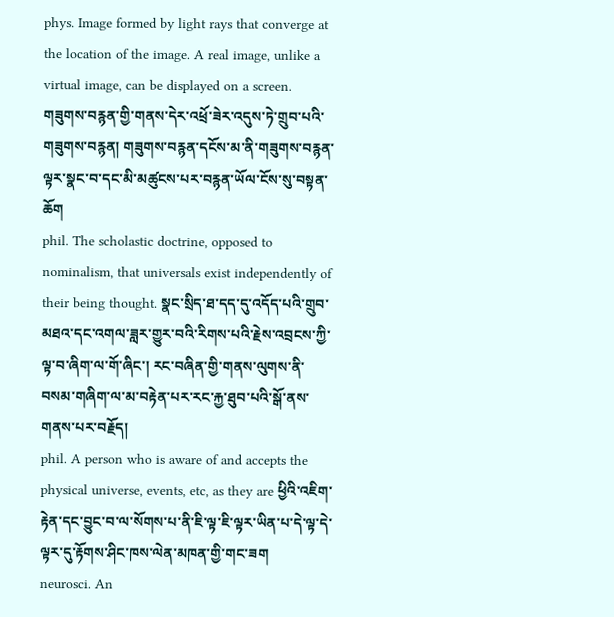phys. Image formed by light rays that converge at the location of the image. A real image, unlike a virtual image, can be displayed on a screen. གཟུགས་བརྙན་གྱི་གནས་དེར་འཕྲོ་ཟེར་འདུས་ཏེ་གྲུབ་པའི་གཟུགས་བརྙན། གཟུགས་བརྙན་དངོས་མ་ནི་གཟུགས་བརྙན་ལྟར་སྣང་བ་དང་མི་མཚུངས་པར་བརྙན་ཡོལ་ངོས་སུ་བསྟན་ཆོག
phil. The scholastic doctrine, opposed to nominalism, that universals exist independently of their being thought. སྣང་སྲིད་ཐ་དད་དུ་འདོད་པའི་གྲུབ་མཐའ་དང་འགལ་ཟླར་གྱུར་བའི་རིགས་པའི་རྗེས་འབྲངས་ཀྱི་ལྟ་བ་ཞིག་ལ་གོ་ཞིང་། རང་བཞིན་གྱི་གནས་ལུགས་ནི་བསམ་གཞིག་ལ་མ་བརྟེན་པར་རང་རྐྱ་ཐུབ་པའི་སྒོ་ནས་གནས་པར་བརྗོད།
phil. A person who is aware of and accepts the physical universe, events, etc, as they are ཕྱིའི་འཇིག་རྟེན་དང་བྱུང་བ་ལ་སོགས་པ་ནི་ཇི་ལྟ་ཇི་ལྟར་ཡིན་པ་དེ་ལྟ་དེ་ལྟར་དུ་རྟོགས་ཤིང་ཁས་ལེན་མཁན་གྱི་གང་ཟག
neurosci. An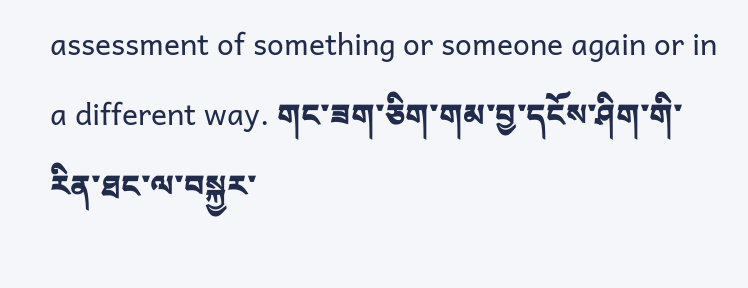assessment of something or someone again or in a different way. གང་ཟག་ཅིག་གམ་བྱ་དངོས་ཤིག་གི་རིན་ཐང་ལ་བསྐྱར་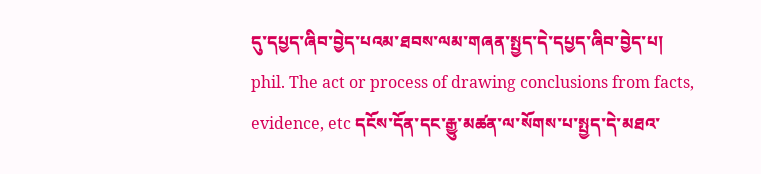དུ་དཔྱད་ཞིབ་བྱེད་པའམ་ཐབས་ལམ་གཞན་སྤྱད་དེ་དཔྱད་ཞིབ་བྱེད་པ།
phil. The act or process of drawing conclusions from facts, evidence, etc དངོས་དོན་དང་རྒྱུ་མཚན་ལ་སོགས་པ་སྤྱད་དེ་མཐའ་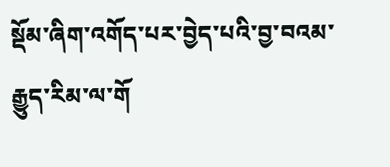སྡོམ་ཞིག་འགོད་པར་བྱེད་པའི་བྱ་བའམ་རྒྱུད་རིམ་ལ་གོ